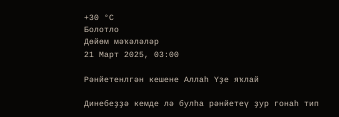+30 °С
Болотло
Дөйөм мәҡәләләр
21 Март 2025, 03:00

Рәнйетенлгән кешене Аллаһ Үҙе яҡлай

Динебеҙҙә кемде лә булһа рәнйетеү ҙур гонаһ тип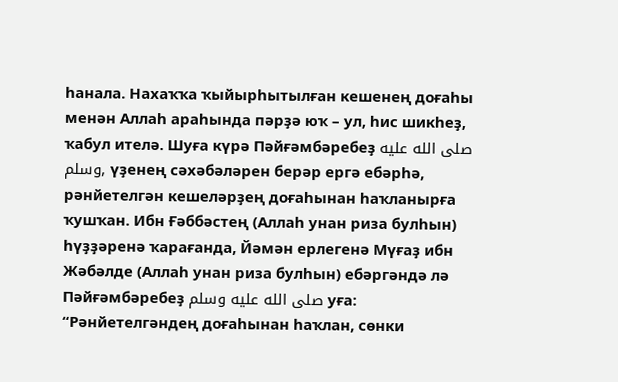һанала. Нахаҡҡа ҡыйырһытылған кешенең доғаһы менән Аллаһ араһында пәрҙә юҡ – ул, һис шикһеҙ, ҡабул ителә. Шуға күрә Пәйғәмбәребеҙ صلى الله عليه وسلم, үҙенең сәхәбәләрен берәр ергә ебәрһә, рәнйетелгән кешеләрҙең доғаһынан һаҡланырға ҡушҡан. Ибн Ғәббәстең (Аллаһ унан риза булһын) һүҙҙәренә ҡарағанда, Йәмән ерлегенә Мүғаҙ ибн Жәбәлде (Аллаһ унан риза булһын) ебәргәндә лә Пәйғәмбәребеҙ صلى الله عليه وسلم уға: “Рәнйетелгәндең доғаһынан һаҡлан, сөнки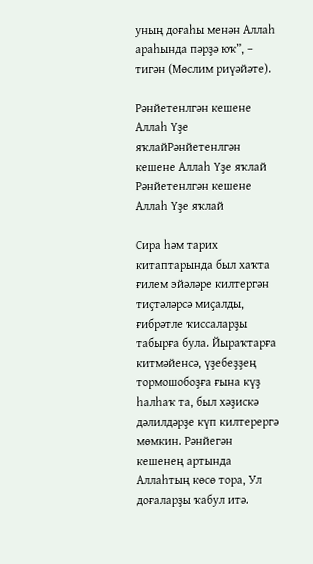уның доғаһы менән Аллаһ араһында пәрҙә юҡ”, – тигән (Мөслим риүәйәте).

Рәнйетенлгән кешене Аллаһ Үҙе яҡлайРәнйетенлгән кешене Аллаһ Үҙе яҡлай
Рәнйетенлгән кешене Аллаһ Үҙе яҡлай

Сира һәм тарих китаптарында был хаҡта ғилем эйәләре килтергән тиҫтәләрсә миҫалды, ғибрәтле ҡиссаларҙы табырға була. Йыраҡтарға китмәйенсә, үҙебеҙҙең тормошобоҙға ғына күҙ һалһаҡ та, был хәҙискә дәлилдәрҙе күп килтерергә мөмкин. Рәнйегән кешенең артында Аллаһтың көсө тора, Ул доғаларҙы ҡабул итә.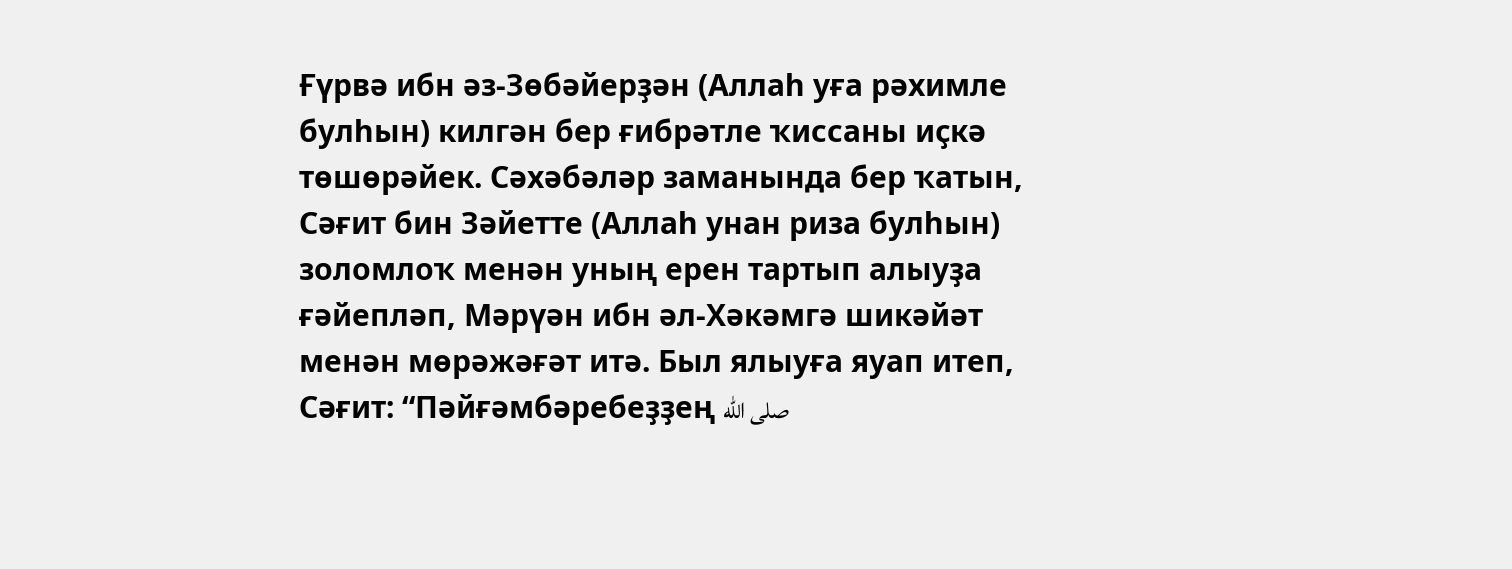Ғүрвә ибн әз-Зөбәйерҙән (Аллаһ уға рәхимле булһын) килгән бер ғибрәтле ҡиссаны иҫкә төшөрәйек. Сәхәбәләр заманында бер ҡатын, Сәғит бин Зәйетте (Аллаһ унан риза булһын) золомлоҡ менән уның ерен тартып алыуҙа ғәйепләп, Мәрүән ибн әл-Хәкәмгә шикәйәт менән мөрәжәғәт итә. Был ялыуға яуап итеп, Сәғит: “Пәйғәмбәребеҙҙең صلى الله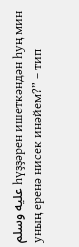عليه وسلم һүҙҙәрен ишеткәндән һуң мин уның еренә нисек инәйем?” – тип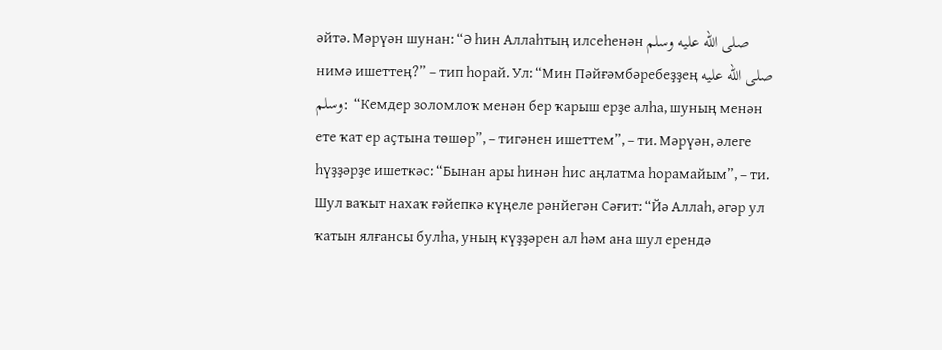әйтә. Мәрүән шунан: “Ә һин Аллаһтың илсеһенән صلى الله عليه وسلم нимә ишеттең?” – тип һорай. Ул: “Мин Пәйғәмбәребеҙҙең صلى الله عليه وسلم: “Кемдер золомлоҡ менән бер ҡарыш ерҙе алһа, шуның менән ете ҡат ер аҫтына төшөр”, – тигәнен ишеттем”, – ти. Мәрүән, әлеге һүҙҙәрҙе ишеткәс: “Бынан ары һинән һис аңлатма һорамайым”, – ти. Шул ваҡыт нахаҡ ғәйепкә күңеле рәнйегән Сәғит: “Йә Аллаһ, әгәр ул ҡатын ялғансы булһа, уның күҙҙәрен ал һәм ана шул ерендә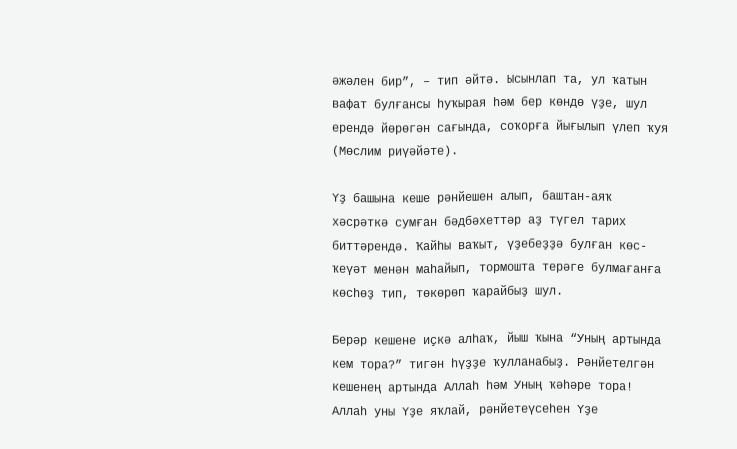әжәлен бир”, – тип әйтә. Ысынлап та, ул ҡатын вафат булғансы һуҡырая һәм бер көндө үҙе, шул ерендә йөрөгән сағында, соҡорға йығылып үлеп ҡуя (Мөслим риүәйәте).

Үҙ башына кеше рәнйешен алып, баштан-аяҡ хәсрәткә сумған бәдбәхеттәр аҙ түгел тарих биттәрендә. Ҡайһы ваҡыт, үҙебеҙҙә булған көс-ҡеүәт менән маһайып, тормошта терәге булмағанға көсһөҙ тип, төкөрөп ҡарайбыҙ шул.

Берәр кешене иҫкә алһаҡ, йыш ҡына “Уның артында кем тора?” тигән һүҙҙе ҡулланабыҙ. Рәнйетелгән кешенең артында Аллаһ һәм Уның ҡәһәре тора! Аллаһ уны Үҙе яҡлай, рәнйетеүсеһен Үҙе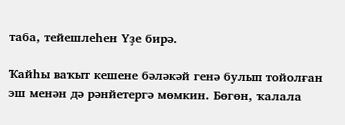таба, тейешлеһен Үҙе бирә.

Ҡайһы ваҡыт кешене бәләкәй генә булып тойолған эш менән дә рәнйетергә мөмкин. Бөгөн, ҡалала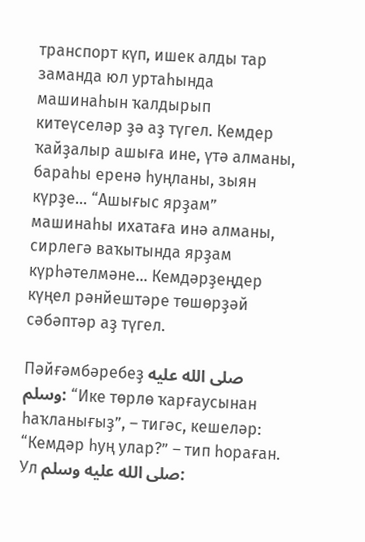транспорт күп, ишек алды тар заманда юл уртаһында машинаһын ҡалдырып китеүселәр ҙә аҙ түгел. Кемдер ҡайҙалыр ашыға ине, үтә алманы, бараһы еренә һуңланы, зыян күрҙе... “Ашығыс ярҙам” машинаһы ихатаға инә алманы, сирлегә ваҡытында ярҙам күрһәтелмәне... Кемдәрҙеңдер күңел рәнйештәре төшөрҙәй сәбәптәр аҙ түгел.

Пәйғәмбәребеҙ صلى الله عليه وسلم: “Ике төрлө ҡарғаусынан һаҡланығыҙ”, – тигәс, кешеләр: “Кемдәр һуң улар?” – тип һораған. Ул صلى الله عليه وسلم: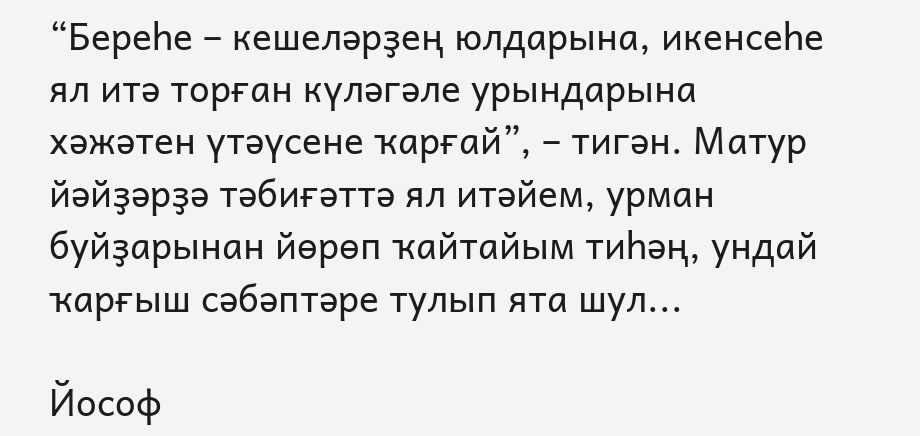“Береһе – кешеләрҙең юлдарына, икенсеһе ял итә торған күләгәле урындарына хәжәтен үтәүсене ҡарғай”, – тигән. Матур йәйҙәрҙә тәбиғәттә ял итәйем, урман буйҙарынан йөрөп ҡайтайым тиһәң, ундай ҡарғыш сәбәптәре тулып ята шул...

Йософ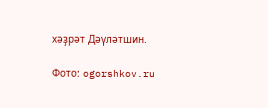хәҙрәт Дәүләтшин.

Фото: ogorshkov.ru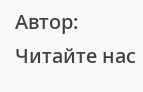Автор:
Читайте нас